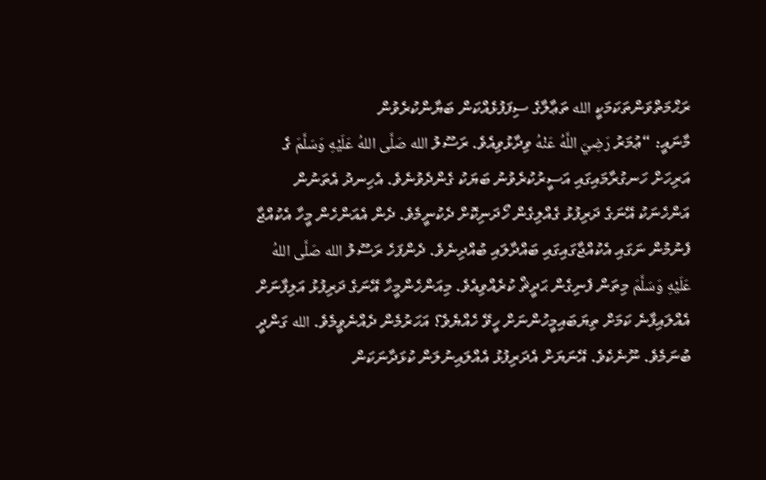ރަޙްމަތްވަންތަކަމަކީ الله ތަޢާލާގެ ސިފަފުޅެއްކަން ބަޔާންކުރެވުން
މާނައީ: “ޢުމަރު رَضِيَ اللَّهُ عَنْهُ ވިދާޅުވިއެވެ. ރަސޫލު الله صَلَّى اللهُ عَلَيْهِ وَسَلَّمَ ގެ އަރިހަށް ހަނގުރާމައިގައި އަސީރުކުރެވުނު ބަޔަކު ގެންދެވުނެވެ. އެހިނދު އެތަނުން އަންހެނަކު އޭނަގެ ދަރިފުޅު ގެއްލިގެން ހޯދަނިކޮށް ދެކުނީމެވެ. ދެން އެއަންހެން މީހާ އެކުއްޖާ ފެނުމުން ނަގައި އެކުއްޖާގައިގައި ބައްދާލައި ބުއްދިނެވެ. ދެންފަހެ ރަސޫލު الله صَلَّى اللهُ عَلَيْهِ وَسَلَّمَ މިތަން ފެނިގެން ޙަދީޘް ކުރެއްވިއެވެ. މިއަންހެންމީހާ އޭނަގެ ދަރިފުޅު އަލިފާނަށް އެއްލައިފާނެ ކަމަށް ތިޔަބައިމީހުންނަށް ހީވޭ ހެއްޔެވެ؟ އަހަރުމެން ދެއްނެވީމެވެ. الله ގަންދީ ބުނަމެވެ. ނޫނެކެވެ. އޭނަޔަށް އެދަރިފުޅު އެއްލައިނުލަން ކުޅަދާނަކަން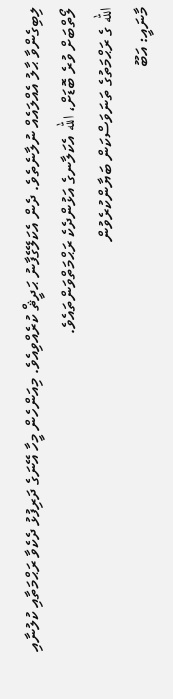ލިބިގެންވާ ޙާލު އެއްލައެއް ނުލާނެތެވެ. ދެން އެކަލޭގެފާނު ޙަދީޘް ކުރެއްވިއެވެ. މިއަންހެން މީހާ އޭނަގެ ދަރިފުޅު ދެކެވާ ރަޙްމަތާއި ކުލުނާއި ލޯތްބަށް ވުރެ ބޮޑަށް، الله އެކަލާނގެ އަޅުންދެކެ ރަޙްމަތްވަންތައެވެ.
الله ގެ ރަޙްމަތުގެ ތަނަވަސްކަން ބަޔާންކުރެވުން
މާނައީ: އަބޫ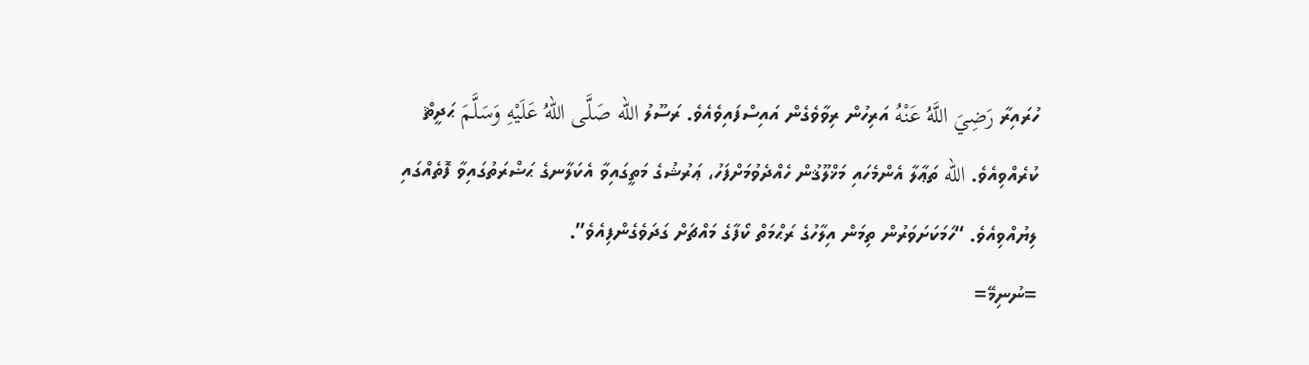ހުރައިރާ رَضِيَ اللَّهُ عَنْهُ އަރިހުން ރިވާވެގެން އައިސްފައިވެއެވެ. ރަސޫލު الله صَلَّى اللهُ عَلَيْهِ وَسَلَّمَ ޙަދީޘް ކުރެއްވިއެވެ. الله ތަޢާލާ އެންމެހައި މަޚްލޫޤުން ހެއްދެވުމަށްފަހު، ޢަރުޝުގެ މަތީގައިވާ އެކަލާނގެ ޙަޟްރަތުގައިވާ ފޮތެއްގައި ލިޔުއްވިއެވެ. “ހަމަކަށަވަރުން ތިމަން އިލާހުގެ ރަޙްމަތް ކޯފާގެ މައްޗަށް ގަދަވެގެންފިއެވެ”.
=ނުނިމޭ=